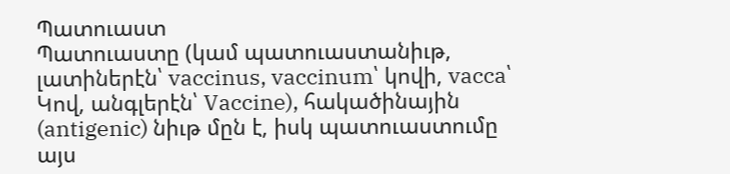Պատուաստ
Պատուաստը (կամ պատուաստանիւթ, լատիներէն՝ vaccinus, vaccinum՝ կովի, vacca՝ Կով, անգլերէն՝ Vaccine), հակածինային (antigenic) նիւթ մըն է, իսկ պատուաստումը այս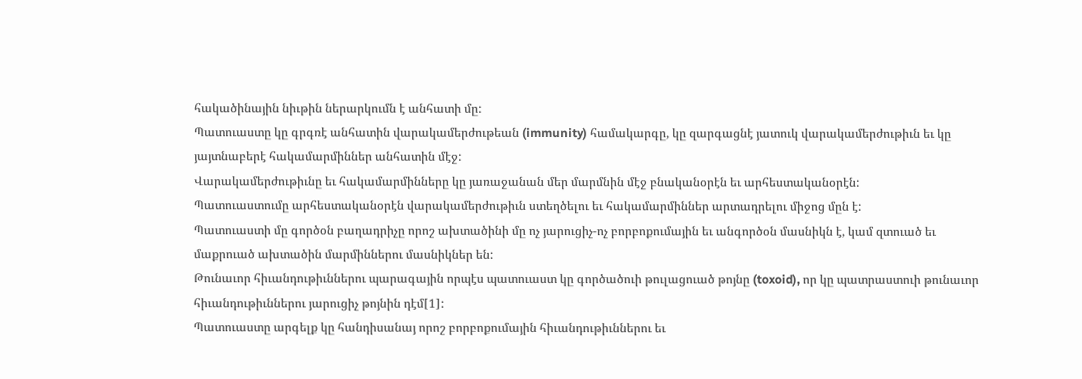հակածինային նիւթին ներարկումն է անհատի մը:
Պատուաստը կը գրգռէ անհատին վարակամերժութեան (immunity) համակարգը, կը զարգացնէ յատուկ վարակամերժութիւն եւ կը յայտնաբերէ հակամարմիններ անհատին մէջ:
Վարակամերժութիւնը եւ հակամարմինները կը յառաջանան մեր մարմնին մէջ բնականօրէն եւ արհեստականօրէն:
Պատուաստումը արհեստականօրէն վարակամերժութիւն ստեղծելու եւ հակամարմիններ արտադրելու միջոց մըն է:
Պատուաստի մը գործօն բաղադրիչը որոշ ախտածինի մը ոչ յարուցիչ-ոչ բորբոքումային եւ անգործօն մասնիկն է, կամ զտուած եւ մաքրուած ախտածին մարմիններու մասնիկներ են:
Թունաւոր հիւանդութիւններու պարագային որպէս պատուաստ կը գործածուի թուլացուած թոյնը (toxoid), որ կը պատրաստուի թունաւոր հիւանդութիւններու յարուցիչ թոյնին դէմ[1]:
Պատուաստը արգելք կը հանդիսանայ որոշ բորբոքումային հիւանդութիւններու եւ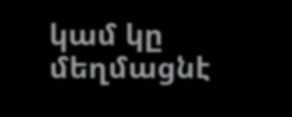կամ կը մեղմացնէ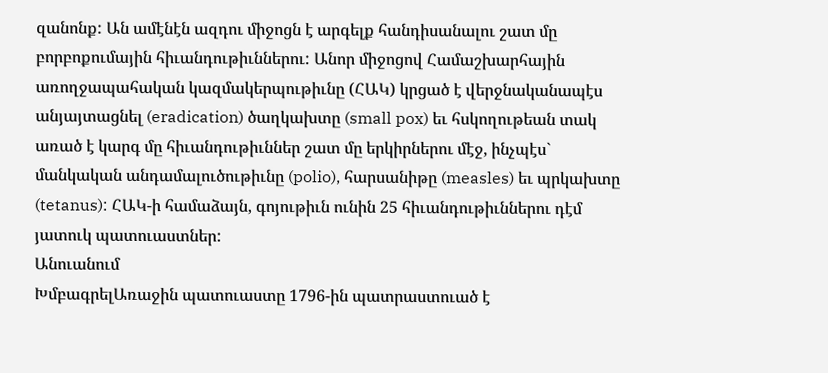զանոնք: Ան ամէնէն ազդու միջոցն է արգելք հանդիսանալու շատ մը բորբոքումային հիւանդութիւններու: Անոր միջոցով Համաշխարհային առողջապահական կազմակերպութիւնը (ՀԱԿ) կրցած է վերջնականապէս անյայտացնել (eradication) ծաղկախտը (small pox) եւ հսկողութեան տակ առած է կարգ մը հիւանդութիւններ շատ մը երկիրներու մէջ, ինչպէս` մանկական անդամալուծութիւնը (polio), հարսանիթը (measles) եւ պրկախտը (tetanus): ՀԱԿ-ի համաձայն, գոյութիւն ունին 25 հիւանդութիւններու դէմ յատուկ պատուաստներ:
Անուանում
ԽմբագրելԱռաջին պատուաստը 1796-ին պատրաստուած է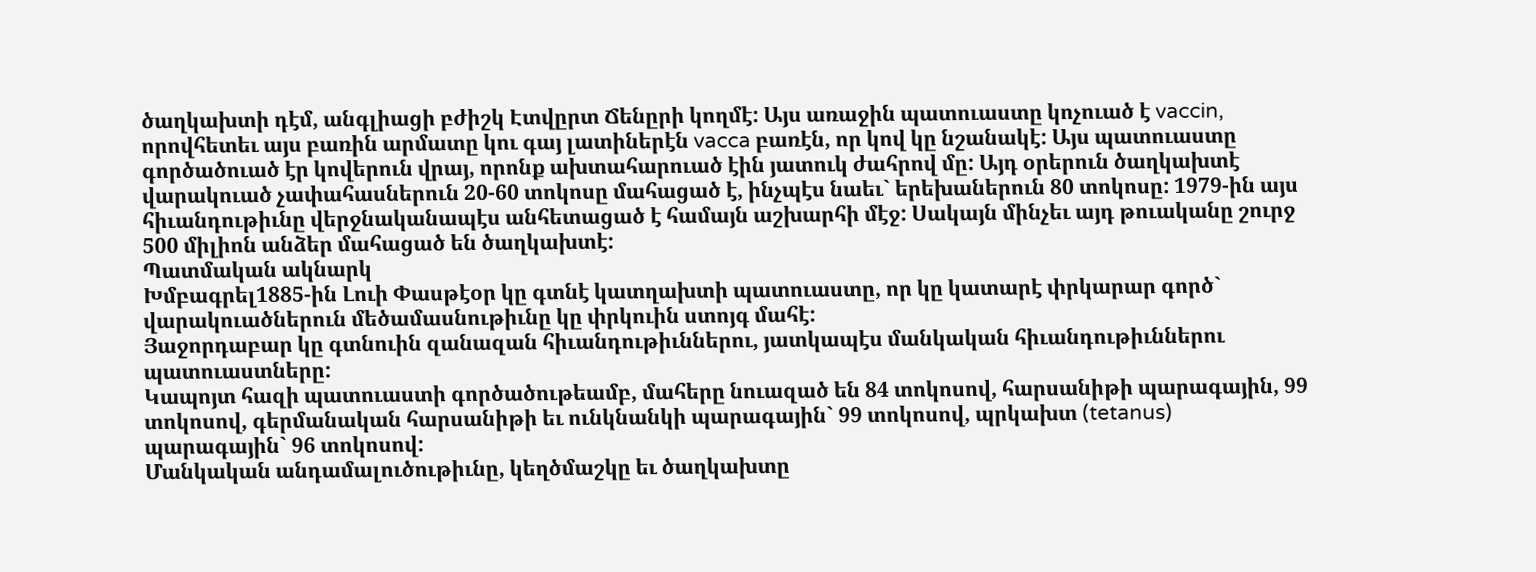ծաղկախտի դէմ, անգլիացի բժիշկ Էտվըրտ Ճենըրի կողմէ: Այս առաջին պատուաստը կոչուած է vaccin, որովհետեւ այս բառին արմատը կու գայ լատիներէն vacca բառէն, որ կով կը նշանակէ: Այս պատուաստը գործածուած էր կովերուն վրայ, որոնք ախտահարուած էին յատուկ ժահրով մը: Այդ օրերուն ծաղկախտէ վարակուած չափահասներուն 20-60 տոկոսը մահացած է, ինչպէս նաեւ` երեխաներուն 80 տոկոսը: 1979-ին այս հիւանդութիւնը վերջնականապէս անհետացած է համայն աշխարհի մէջ: Սակայն մինչեւ այդ թուականը շուրջ 500 միլիոն անձեր մահացած են ծաղկախտէ:
Պատմական ակնարկ
Խմբագրել1885-ին Լուի Փասթէօր կը գտնէ կատղախտի պատուաստը, որ կը կատարէ փրկարար գործ` վարակուածներուն մեծամասնութիւնը կը փրկուին ստոյգ մահէ:
Յաջորդաբար կը գտնուին զանազան հիւանդութիւններու, յատկապէս մանկական հիւանդութիւններու պատուաստները:
Կապոյտ հազի պատուաստի գործածութեամբ, մահերը նուազած են 84 տոկոսով, հարսանիթի պարագային, 99 տոկոսով, գերմանական հարսանիթի եւ ունկնանկի պարագային` 99 տոկոսով, պրկախտ (tetanus) պարագային` 96 տոկոսով:
Մանկական անդամալուծութիւնը, կեղծմաշկը եւ ծաղկախտը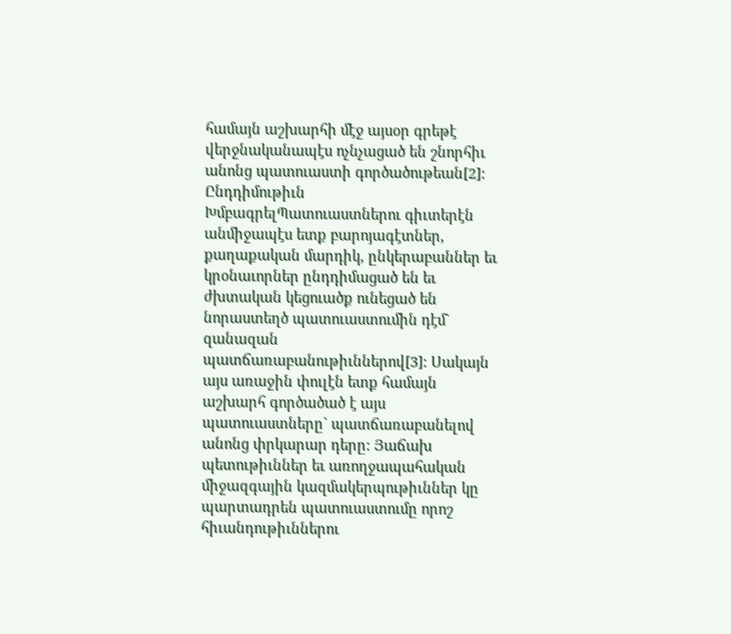համայն աշխարհի մէջ այսօր գրեթէ վերջնականապէս ոչնչացած են շնորհիւ անոնց պատուաստի գործածութեան[2]:
Ընդդիմութիւն
ԽմբագրելՊատուաստներու գիւտերէն անմիջապէս ետք բարոյագէտներ, քաղաքական մարդիկ, ընկերաբաններ եւ կրօնաւորներ ընդդիմացած են եւ ժխտական կեցուածք ունեցած են նորաստեղծ պատուաստումին դէմ` զանազան պատճառաբանութիւններով[3]: Սակայն այս առաջին փուլէն ետք համայն աշխարհ գործածած է այս պատուաստները` պատճառաբանելով անոնց փրկարար դերը: Յաճախ պետութիւններ եւ առողջապահական միջազգային կազմակերպութիւններ կը պարտադրեն պատուաստումը որոշ հիւանդութիւններու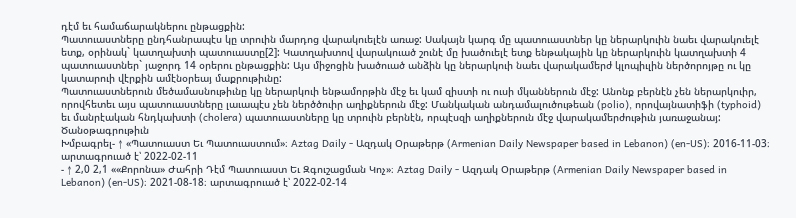դէմ եւ համաճարակներու ընթացքին:
Պատուաստները ընդհանրապէս կը տրուին մարդոց վարակուելէն առաջ: Սակայն կարգ մը պատուաստներ կը ներարկուին նաեւ վարակուելէ ետք, օրինակ` կատղախտի պատուաստը[2]: Կատղախտով վարակուած շունէ մը խածուելէ ետք ենթակային կը ներարկուին կատղախտի 4 պատուաստներ` յաջորդ 14 օրերու ընթացքին: Այս միջոցին խածուած անձին կը ներարկուի նաեւ վարակամերժ կլոպիւլին ներծորոյթը ու կը կատարուի վէրքին ամէնօրեայ մաքրութիւնը:
Պատուաստներուն մեծամասնութիւնը կը ներարկուի ենթամորթին մէջ եւ կամ զիստի ու ուսի մկաններուն մէջ: Անոնք բերնէն չեն ներարկուիր, որովհետեւ այս պատուաստները լաւապէս չեն ներծծուիր աղիքներուն մէջ: Մանկական անդամալուծութեան (polio), որովայնատիֆի (typhoid) եւ մանրէական հնդկախտի (cholera) պատուաստները կը տրուին բերնէն, որպէսզի աղիքներուն մէջ վարակամերժութիւն յառաջանայ:
Ծանօթագրութիւն
Խմբագրել- ↑ «Պատուաստ Եւ Պատուաստում»։ Aztag Daily - Ազդակ Օրաթերթ (Armenian Daily Newspaper based in Lebanon) (en-US)։ 2016-11-03։ արտագրուած է՝ 2022-02-11
- ↑ 2,0 2,1 ««Քորոնա» Ժահրի Դէմ Պատուաստ Եւ Զգուշացման Կոչ»։ Aztag Daily - Ազդակ Օրաթերթ (Armenian Daily Newspaper based in Lebanon) (en-US)։ 2021-08-18։ արտագրուած է՝ 2022-02-14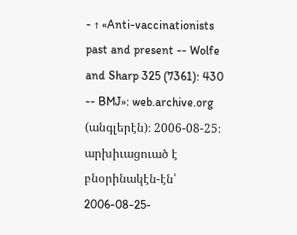- ↑ «Anti-vaccinationists past and present -- Wolfe and Sharp 325 (7361): 430 -- BMJ»։ web.archive.org (անգլերէն)։ 2006-08-25։ արխիւացուած է բնօրինակէն-էն՝ 2006-08-25-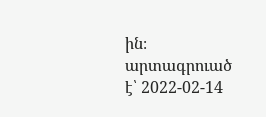ին։ արտագրուած է՝ 2022-02-14